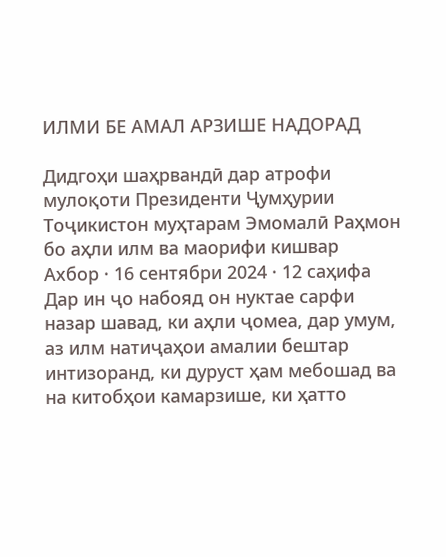ИЛМИ БЕ АМАЛ АРЗИШЕ НАДОРАД

Дидгоҳи шаҳрвандӣ дар атрофи мулоқоти Президенти Ҷумҳурии Тоҷикистон муҳтарам Эмомалӣ Раҳмон бо аҳли илм ва маорифи кишвар
Ахбор · 16 сентябри 2024 · 12 саҳифа
Дар ин ҷо набояд он нуктае сарфи назар шавад, ки аҳли ҷомеа, дар умум, аз илм натиҷаҳои амалии бештар интизоранд, ки дуруст ҳам мебошад ва на китобҳои камарзише, ки ҳатто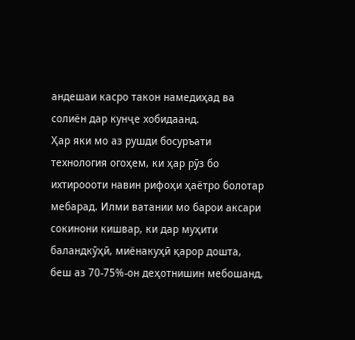андешаи касро такон намедиҳад ва солиён дар кунҷе хобидаанд.
Ҳар яки мо аз рушди босуръати технология огоҳем, ки ҳар рӯз бо ихтироооти навин рифоҳи ҳаётро болотар мебарад. Илми ватании мо барои аксари сокинони кишвар, ки дар муҳити баландкӯҳӣ, миёнакуҳӣ қарор дошта, беш аз 70-75%-он деҳотнишин мебошанд,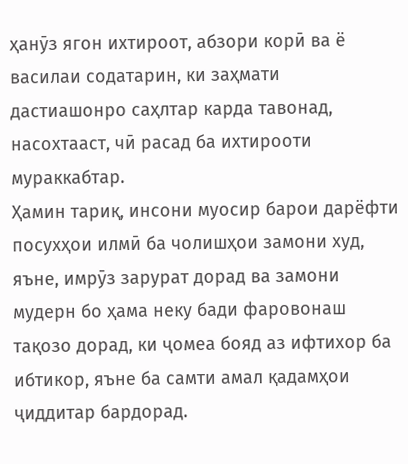ҳанӯз ягон ихтироот, абзори корӣ ва ё василаи содатарин, ки заҳмати дастиашонро саҳлтар карда тавонад, насохтааст, чӣ расад ба ихтирооти мураккабтар.
Ҳамин тариқ, инсони муосир барои дарёфти посухҳои илмӣ ба чолишҳои замони худ, яъне, имрӯз зарурат дорад ва замони мудерн бо ҳама неку бади фаровонаш тақозо дорад, ки ҷомеа бояд аз ифтихор ба ибтикор, яъне ба самти амал қадамҳои ҷиддитар бардорад.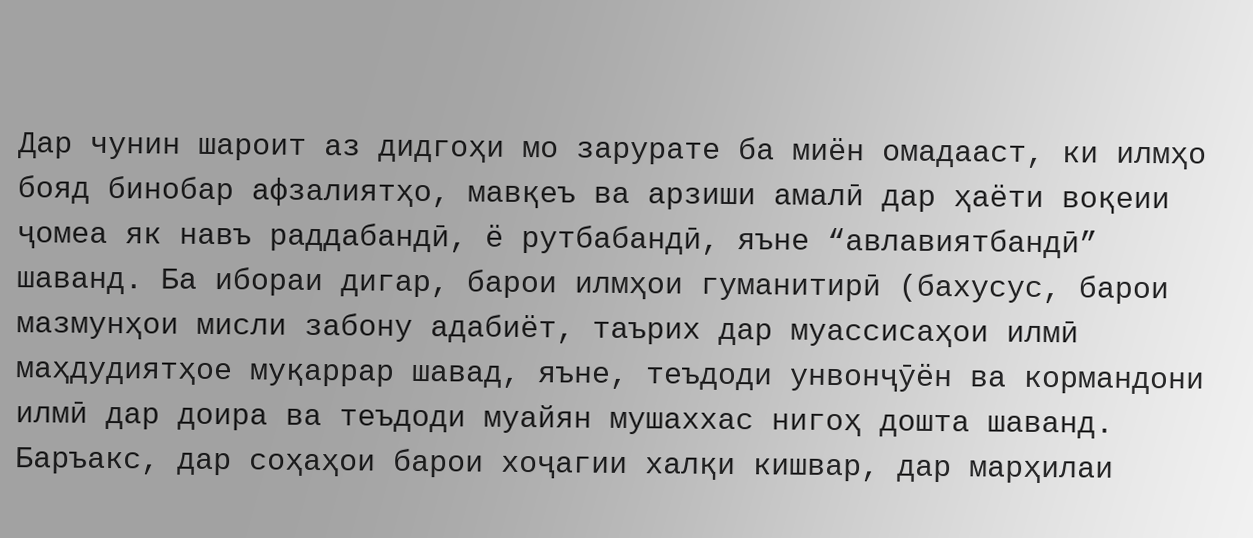Дар чунин шароит аз дидгоҳи мо зарурате ба миён омадааст, ки илмҳо бояд бинобар афзалиятҳо, мавқеъ ва арзиши амалӣ дар ҳаёти воқеии ҷомеа як навъ раддабандӣ, ё рутбабандӣ, яъне “авлавиятбандӣ” шаванд. Ба ибораи дигар, барои илмҳои гуманитирӣ (бахусус, барои мазмунҳои мисли забону адабиёт, таърих дар муассисаҳои илмӣ маҳдудиятҳое муқаррар шавад, яъне, теъдоди унвонҷӯён ва кормандони илмӣ дар доира ва теъдоди муайян мушаххас нигоҳ дошта шаванд. Баръакс, дар соҳаҳои барои хоҷагии халқи кишвар, дар марҳилаи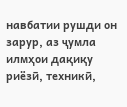навбатии рушди он зарур, аз ҷумла илмҳои дақиқу риёзӣ, техникӣ,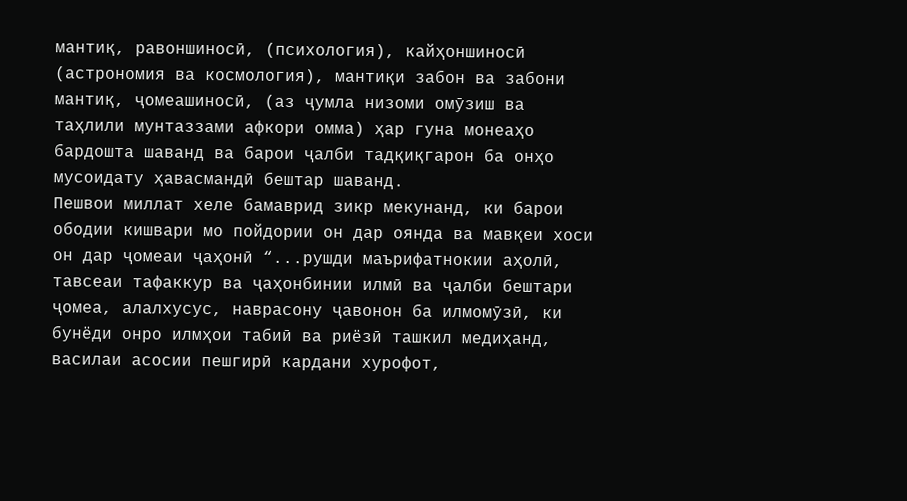мантиқ, равоншиносӣ, (психология), кайҳоншиносӣ (астрономия ва космология), мантиқи забон ва забони мантиқ, ҷомеашиносӣ, (аз ҷумла низоми омӯзиш ва таҳлили мунтаззами афкори омма) ҳар гуна монеаҳо бардошта шаванд ва барои ҷалби тадқиқгарон ба онҳо мусоидату ҳавасмандӣ бештар шаванд.
Пешвои миллат хеле бамаврид зикр мекунанд, ки барои ободии кишвари мо пойдории он дар оянда ва мавқеи хоси он дар ҷомеаи ҷаҳонӣ “...рушди маърифатнокии аҳолӣ, тавсеаи тафаккур ва ҷаҳонбинии илмӣ ва ҷалби бештари ҷомеа, алалхусус, наврасону ҷавонон ба илмомӯзӣ, ки бунёди онро илмҳои табиӣ ва риёзӣ ташкил медиҳанд, василаи асосии пешгирӣ кардани хурофот,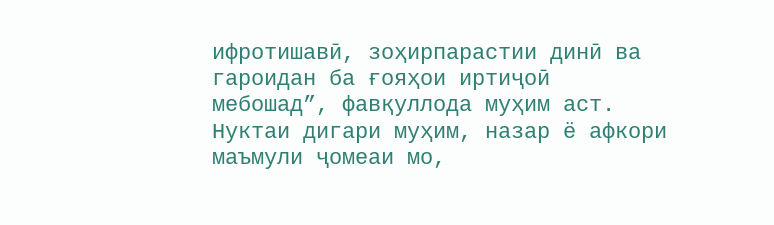ифротишавӣ, зоҳирпарастии динӣ ва гароидан ба ғояҳои иртиҷоӣ мебошад”, фавқуллода муҳим аст.
Нуктаи дигари муҳим, назар ё афкори маъмули ҷомеаи мо,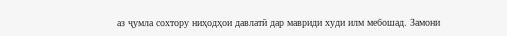аз ҷумла сохтору ниҳодҳои давлатӣ дар мавриди худи илм мебошад. Замони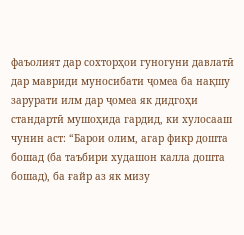фаъолият дар сохторҳои гуногуни давлатӣ дар мавриди муносибати ҷомеа ба нақшу зарурати илм дар ҷомеа як дидгоҳи стандартӣ мушоҳида гардид, ки хулосааш чунин аст: “Барои олим, агар фикр дошта бошад (ба таъбири худашон калла дошта бошад), ба ғайр аз як мизу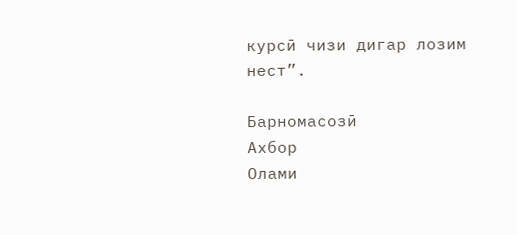курсӣ чизи дигар лозим нест”.

Барномасозӣ
Ахбор
Олами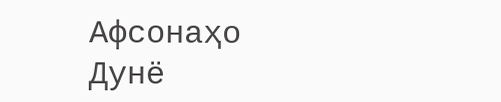Афсонаҳо
Дунё